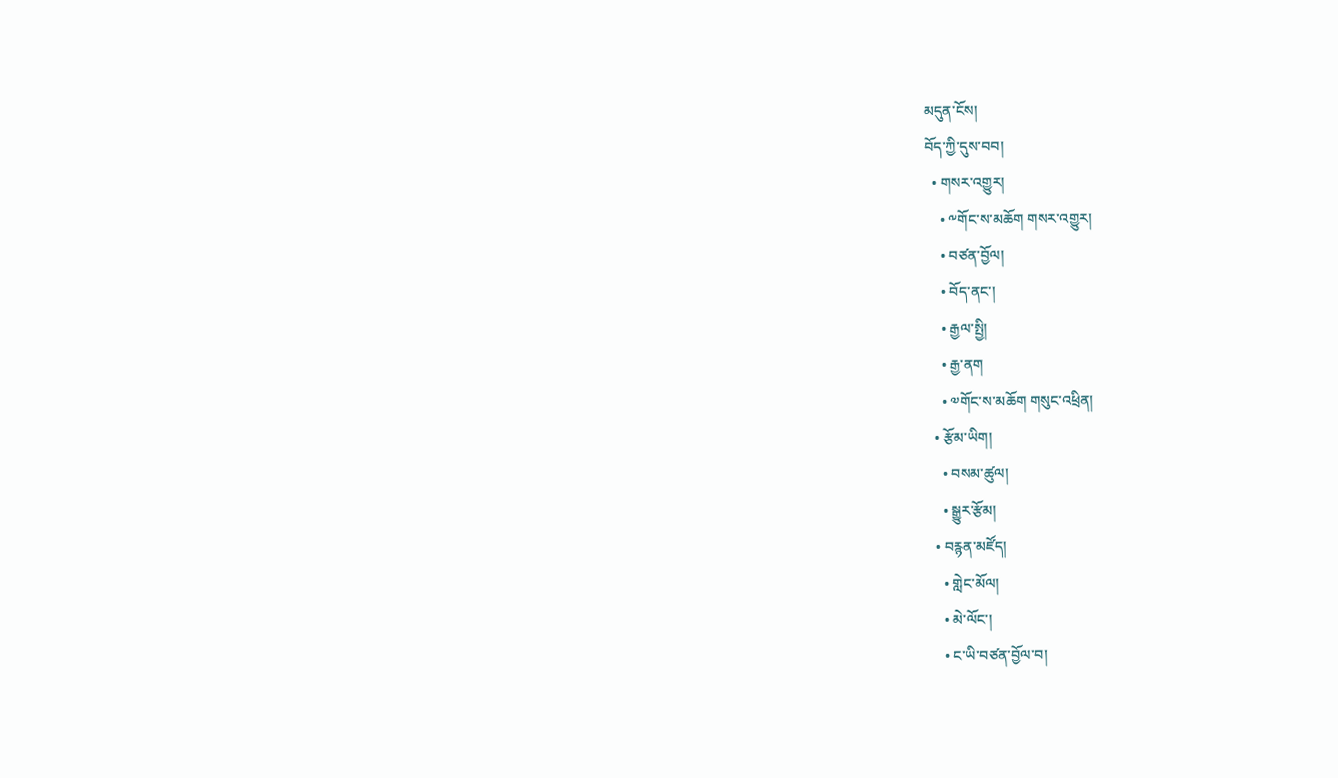མདུན་ངོས།
བོད་ཀྱི་དུས་བབ།
  • གསར་འགྱུར།
    • ༸གོང་ས་མཆོག གསར་འགྱུར།
    • བཙན་བྱོལ།
    • བོད་ནང་།
    • རྒྱལ་སྤྱི།
    • རྒྱ་ནག
    • ༧གོང་ས་མཆོག གསུང་འཕྲིན།
  • རྩོམ་ཡིག།
    • བསམ་ཚུལ།
    • སྒྱུར་རྩོམ།
  • བརྙན་མཛོད།
    • གླེང་མོལ།
    • མེ་ལོང་།
    • ང་ཡི་བཙན་བྱོལ་བ།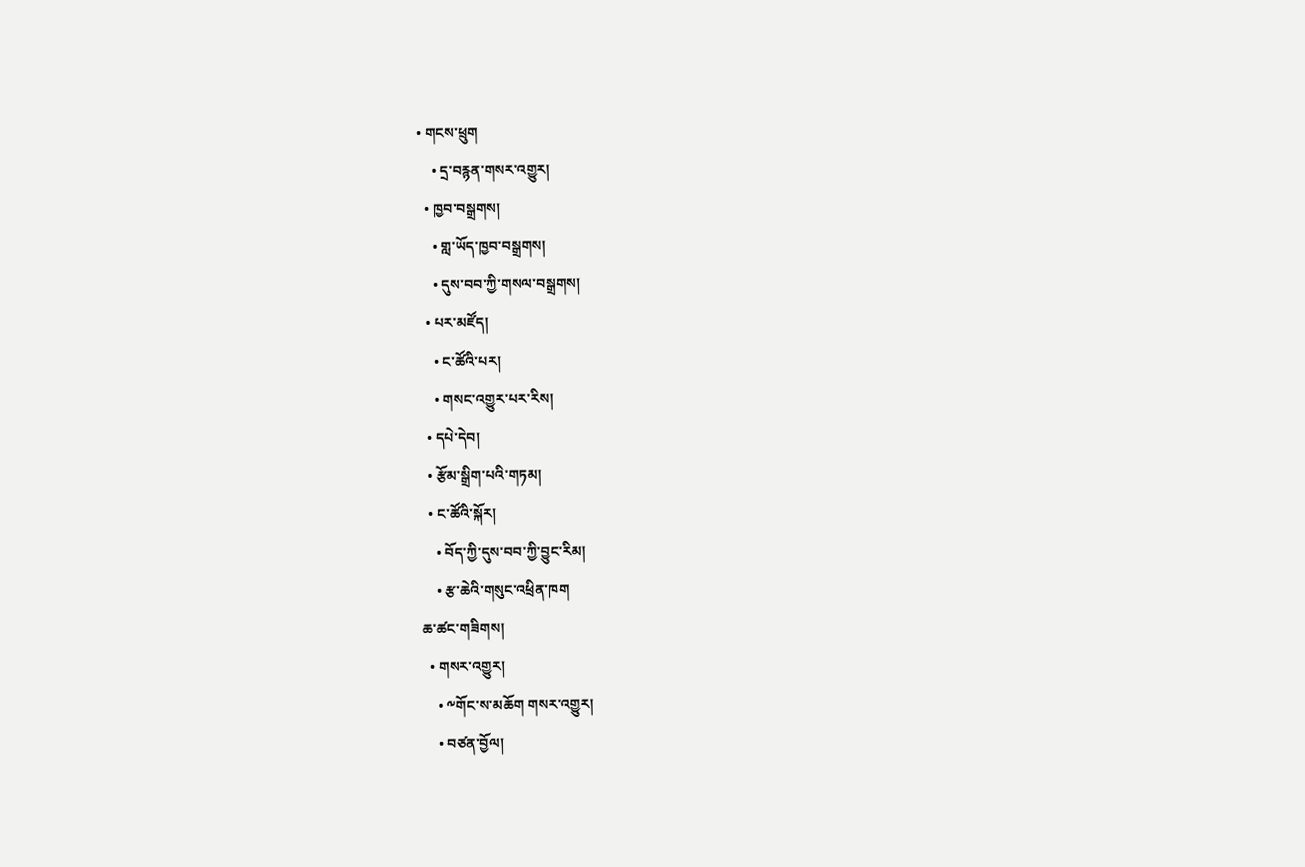• གངས་ཕྲུག
    • དྲ་བརྙན་གསར་འགྱུར།
  • ཁྱབ་བསྒྲགས།
    • གླ་ཡོད་ཁྱབ་བསྒྲགས།
    • དུས་བབ་ཀྱི་གསལ་བསྒྲགས།
  • པར་མཛོད།
    • ང་ཚོའི་པར།
    • གསང་འགྱུར་པར་རིས།
  • དཔེ་དེབ།
  • རྩོམ་སྒྲིག་པའི་གཏམ།
  • ང་ཚོའི་སྐོར།
    • བོད་ཀྱི་དུས་བབ་ཀྱི་བྱུང་རིམ།
    • རྩ་ཆེའི་གསུང་འཕྲིན་ཁག
ཆ་ཚང་གཟིགས།
  • གསར་འགྱུར།
    • ༸གོང་ས་མཆོག གསར་འགྱུར།
    • བཙན་བྱོལ།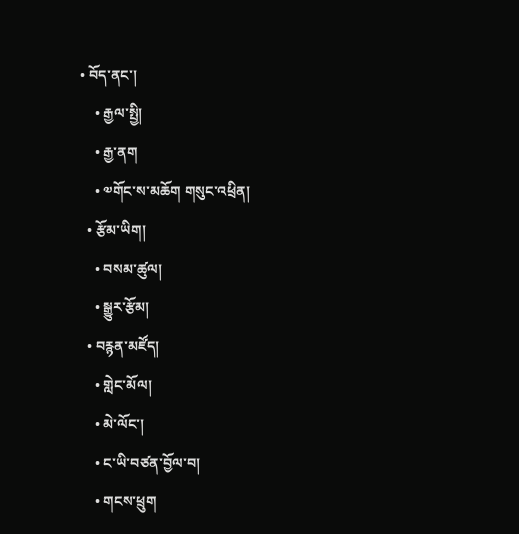• བོད་ནང་།
    • རྒྱལ་སྤྱི།
    • རྒྱ་ནག
    • ༧གོང་ས་མཆོག གསུང་འཕྲིན།
  • རྩོམ་ཡིག།
    • བསམ་ཚུལ།
    • སྒྱུར་རྩོམ།
  • བརྙན་མཛོད།
    • གླེང་མོལ།
    • མེ་ལོང་།
    • ང་ཡི་བཙན་བྱོལ་བ།
    • གངས་ཕྲུག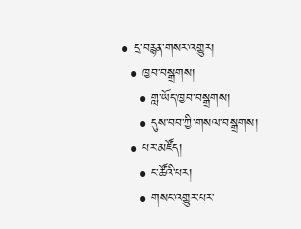• དྲ་བརྙན་གསར་འགྱུར།
  • ཁྱབ་བསྒྲགས།
    • གླ་ཡོད་ཁྱབ་བསྒྲགས།
    • དུས་བབ་ཀྱི་གསལ་བསྒྲགས།
  • པར་མཛོད།
    • ང་ཚོའི་པར།
    • གསང་འགྱུར་པར་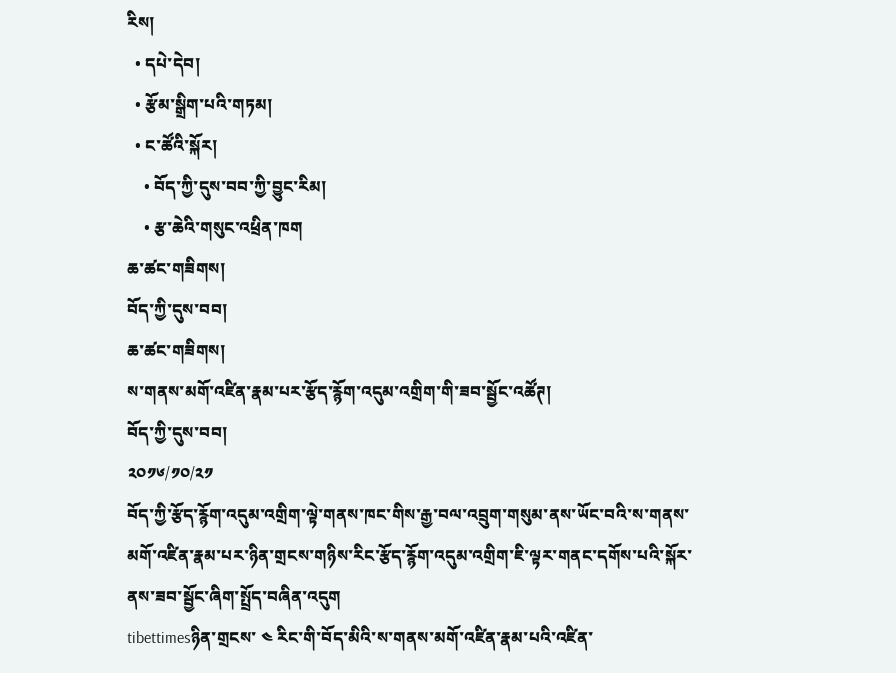རིས།
  • དཔེ་དེབ།
  • རྩོམ་སྒྲིག་པའི་གཏམ།
  • ང་ཚོའི་སྐོར།
    • བོད་ཀྱི་དུས་བབ་ཀྱི་བྱུང་རིམ།
    • རྩ་ཆེའི་གསུང་འཕྲིན་ཁག
ཆ་ཚང་གཟིགས།
བོད་ཀྱི་དུས་བབ།
ཆ་ཚང་གཟིགས།
ས་གནས་མགོ་འཛིན་རྣམ་པར་རྩོད་རྙོག་འདུམ་འགྲིག་གི་ཟབ་སྦྱོང་འཚོཊ།
བོད་ཀྱི་དུས་བབ།
༢༠༡༦/༡༠/༢༡
བོད་ཀྱི་རྩོད་རྙོག་འདུམ་འགྲིག་ལྟེ་གནས་ཁང་གིས་རྒྱ་བལ་འབྲུག་གསུམ་ནས་ཡོང་བའི་ས་གནས་མགོ་འཛིན་རྣམ་པར་ཉིན་གྲངས་གཉིས་རིང་རྩོད་རྙོག་འདུམ་འགྲིག་ཇི་ལྟར་གནང་དགོས་པའི་སྐོར་ནས་ཟབ་སྦྱོང་ཞིག་སྤྲོད་བཞིན་འདུག
tibettimesཉིན་གྲངས་ ༤ རིང་གི་བོད་མིའི་ས་གནས་མགོ་འཛིན་རྣམ་པའི་འཛིན་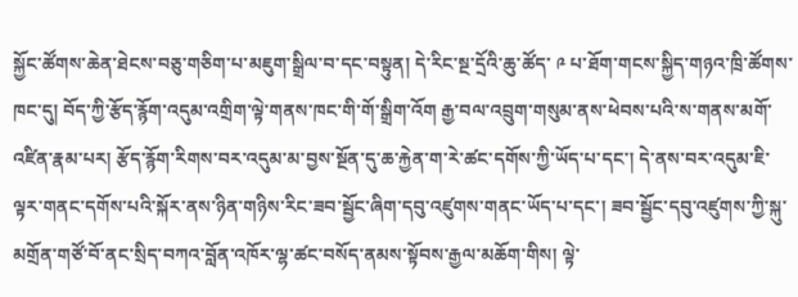སྐྱོང་ཚོགས་ཆེན་ཐེངས་བཅུ་གཅིག་པ་མཇུག་སྒྲིལ་བ་དང་བསྟུན། དེ་རིང་སྔ་དྲོའི་ཆུ་ཚོད་ ༩ པ་ཐོག་གངས་སྐྱིད་གཉའ་ཁྲི་ཚོགས་ཁང་དུ། བོད་ཀྱི་རྩོད་རྙོག་འདུམ་འགྲིག་ལྟེ་གནས་ཁང་གི་གོ་སྒྲིག་འོག རྒྱ་བལ་འབྲུག་གསུམ་ནས་ཕེབས་པའི་ས་གནས་མགོ་འཛིན་རྣམ་པར། རྩོད་རྙོག་རིགས་བར་འདུམ་མ་བྱས་སྔོན་དུ་ཆ་རྐྱེན་ག་རེ་ཚང་དགོས་ཀྱི་ཡོད་པ་དང་། དེ་ནས་བར་འདུམ་ཇི་ལྟར་གནང་དགོས་པའི་སྐོར་ནས་ཉིན་གཉིས་རིང་ཟབ་སྦྱོང་ཞིག་དབུ་འཛུགས་གནང་ཡོད་པ་དང་། ཟབ་སྦྱོང་དབུ་འཛུགས་ཀྱི་སྐུ་མགྲོན་གཙོ་བོ་ནང་སྲིད་བཀའ་བློན་འཁོར་ལྷ་ཚང་བསོད་ནམས་སྟོབས་རྒྱལ་མཆོག་གིས། ལྟེ་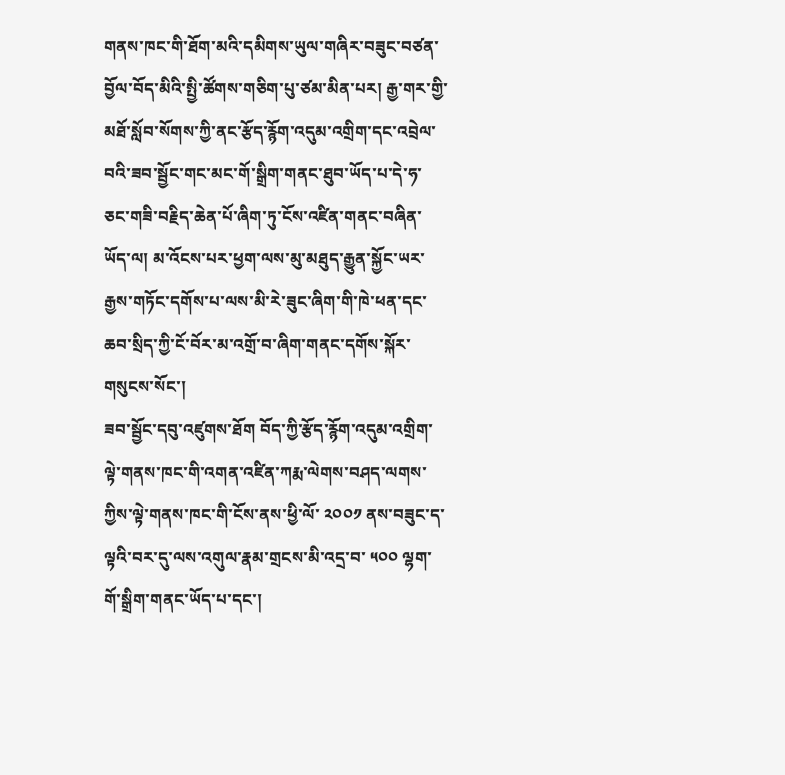གནས་ཁང་གི་ཐོག་མའི་དམིགས་ཡུལ་གཞིར་བཟུང་བཙན་བྱོལ་བོད་མིའི་སྤྱི་ཚོགས་གཅིག་པུ་ཙམ་མིན་པར། རྒྱ་གར་གྱི་མཐོ་སློབ་སོགས་ཀྱི་ནང་རྩོད་རྙོག་འདུམ་འགྲིག་དང་འབྲེལ་བའི་ཟབ་སྦྱོང་གང་མང་གོ་སྒྲིག་གནང་ཐུབ་ཡོད་པ་དེ་ཧ་ཅང་གཟི་བརྗིད་ཆེན་པོ་ཞིག་ཏུ་ངོས་འཛིན་གནང་བཞིན་ཡོད་ལ། མ་འོངས་པར་ཕྱག་ལས་མུ་མཐུད་རྒྱུན་སྐྱོང་ཡར་རྒྱས་གཏོང་དགོས་པ་ལས་མི་རེ་ཟུང་ཞིག་གི་ཁེ་ཕན་དང་ཆབ་སྲིད་ཀྱི་ངོ་བོར་མ་འགྲོ་བ་ཞིག་གནང་དགོས་སྐོར་གསུངས་སོང་།
ཟབ་སྦྱོང་དབུ་འཛུགས་ཐོག བོད་ཀྱི་རྩོད་རྙོག་འདུམ་འགྲིག་ལྟེ་གནས་ཁང་གི་འགན་འཛིན་ཀརྨ་ལེགས་བཤད་ལགས་ཀྱིས་ལྟེ་གནས་ཁང་གི་ངོས་ནས་ཕྱི་ལོ་ ༢༠༠༡ ནས་བཟུང་ད་ལྟའི་བར་དུ་ལས་འགུལ་རྣམ་གྲངས་མི་འདྲ་བ་ ༥༠༠ ལྷག་གོ་སྒྲིག་གནང་ཡོད་པ་དང་།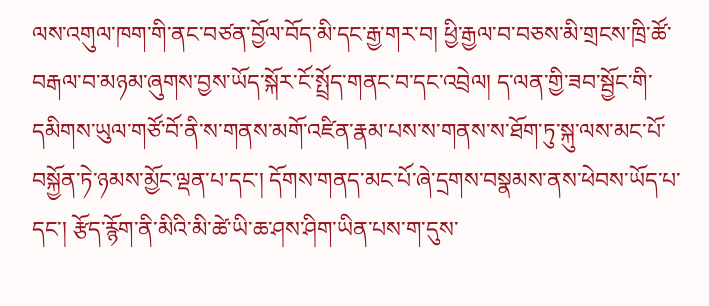ལས་འགུལ་ཁག་གི་ནང་བཙན་བྱོལ་བོད་མི་དང་རྒྱ་གར་བ། ཕྱི་རྒྱལ་བ་བཅས་མི་གྲངས་ཁྲི་ཚོ་བརྒལ་བ་མཉམ་ཞུགས་བྱས་ཡོད་སྐོར་ངོ་སྤྲོད་གནང་བ་དང་འབྲེལ། ད་ལན་གྱི་ཟབ་སྦྱོང་གི་དམིགས་ཡུལ་གཙོ་བོ་ནི་ས་གནས་མགོ་འཛིན་རྣམ་པས་ས་གནས་ས་ཐོག་ཏུ་སྐུ་ལས་མང་པོ་བསྐྱོན་ཏེ་ཉམས་མྱོང་ལྡན་པ་དང་། དོགས་གནད་མང་པོ་ཞེ་དྲགས་བསྣམས་ནས་ཕེབས་ཡོད་པ་དང་། རྩོད་རྙོག་ནི་མིའི་མི་ཚེ་ཡི་ཆ་ཤས་ཤིག་ཡིན་པས་ག་དུས་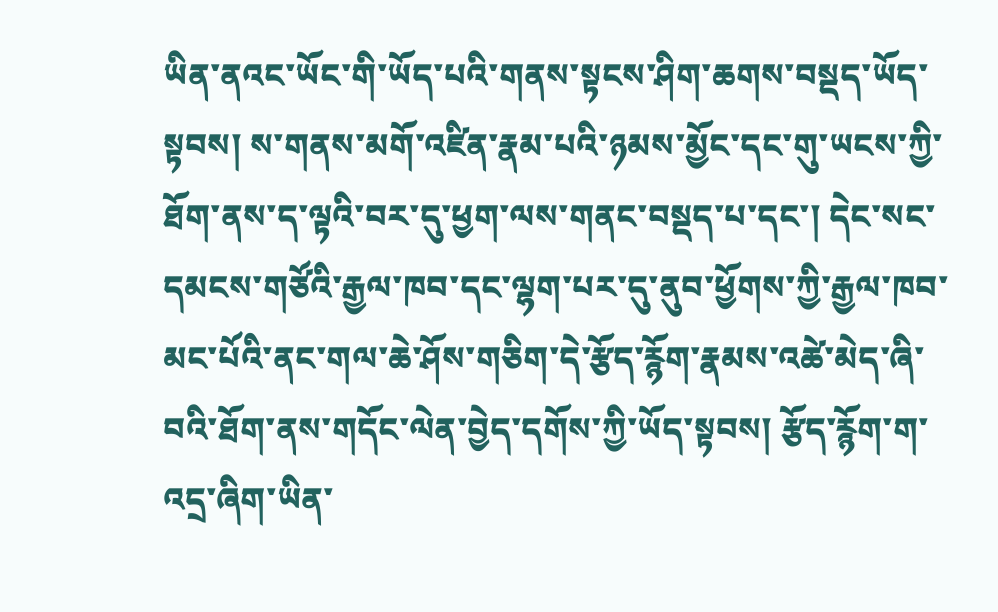ཡིན་ནའང་ཡོང་གི་ཡོད་པའི་གནས་སྟངས་ཤིག་ཆགས་བསྡད་ཡོད་སྟབས། ས་གནས་མགོ་འཛིན་རྣམ་པའི་ཉམས་མྱོང་དང་གུ་ཡངས་ཀྱི་ཐོག་ནས་ད་ལྟའི་བར་དུ་ཕྱག་ལས་གནང་བསྡད་པ་དང་། དེང་སང་དམངས་གཙོའི་རྒྱལ་ཁབ་དང་ལྷག་པར་དུ་ནུབ་ཕྱོགས་ཀྱི་རྒྱལ་ཁབ་མང་པོའི་ནང་གལ་ཆེ་ཤོས་གཅིག་དེ་རྩོད་རྙོག་རྣམས་འཚེ་མེད་ཞི་བའི་ཐོག་ནས་གདོང་ལེན་བྱེད་དགོས་ཀྱི་ཡོད་སྟབས། རྩོད་རྙོག་ག་འདྲ་ཞིག་ཡིན་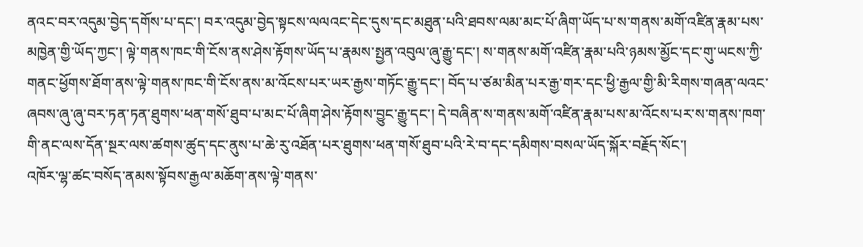ནའང་བར་འདུམ་བྱེད་དགོས་པ་དང་། བར་འདུམ་བྱེད་སྟངས་ལལའང་དེང་དུས་དང་མཐུན་པའི་ཐབས་ལམ་མང་པོ་ཞིག་ཡོད་པ་ས་གནས་མགོ་འཛིན་རྣམ་པས་མཁྱེན་གྱི་ཡོད་ཀྱང་། ལྟེ་གནས་ཁང་གི་ངོས་ནས་ཤེས་རྟོགས་ཡོད་པ་རྣམས་སྤྱན་འབུལ་ཞུ་རྒྱུ་དང་། ས་གནས་མགོ་འཛིན་རྣམ་པའི་ཉམས་མྱོང་དང་གུ་ཡངས་ཀྱི་གནང་ཕྱོགས་ཐོག་ནས་ལྟེ་གནས་ཁང་གི་ངོས་ནས་མ་འོངས་པར་ཡར་རྒྱས་གཏོང་རྒྱུ་དང་། བོད་པ་ཙམ་མིན་པར་རྒྱ་གར་དང་ཕྱི་རྒྱལ་གྱི་མི་རིགས་གཞན་ལའང་ཞབས་ཞུ་ཞུ་བར་ཏན་ཏན་ཐུགས་ཕན་གསོ་ཐུབ་པ་མང་པོ་ཞིག་ཤེས་རྟོགས་བྱུང་རྒྱུ་དང་། དེ་བཞིན་ས་གནས་མགོ་འཛིན་རྣམ་པས་མ་འོངས་པར་ས་གནས་ཁག་གི་ནང་ལས་དོན་སྔར་ལས་ཚགས་ཚུད་དང་ནུས་པ་ཆེ་རུ་འཐོན་པར་ཐུགས་ཕན་གསོ་ཐུབ་པའི་རེ་བ་དང་དམིགས་བསལ་ཡོད་སྐོར་བརྗོད་སོང་།
འཁོར་ལྷ་ཚང་བསོད་ནམས་སྟོབས་རྒྱལ་མཆོག་ནས་ལྟེ་གནས་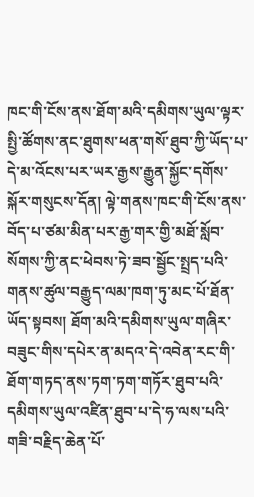ཁང་གི་ངོས་ནས་ཐོག་མའི་དམིགས་ཡུལ་ལྟར་སྤྱི་ཚོགས་ནང་ཐུགས་ཕན་གསོ་ཐུབ་ཀྱི་ཡོད་པ་དེ་མ་འོངས་པར་ཡར་རྒྱས་རྒྱུན་སྐྱོང་དགོས་སྐོར་གསུངས་དོན། ལྟེ་གནས་ཁང་གི་ངོས་ནས་བོད་པ་ཙམ་མིན་པར་རྒྱ་གར་གྱི་མཐོ་སློབ་སོགས་ཀྱི་ནང་ཕེབས་ཏེ་ཟབ་སྦྱོང་སྤྲད་པའི་གནས་ཚུལ་བརྒྱུད་ལམ་ཁག་ཏུ་མང་པོ་ཐོན་ཡོད་སྟབས། ཐོག་མའི་དམིགས་ཡུལ་གཞིར་བཟུང་གིས་དཔེར་ན་མདའ་དེ་འབེན་རང་གི་ཐོག་གཏད་ནས་ཏག་ཏག་གཏོར་ཐུབ་པའི་དམིགས་ཡུལ་འཛིན་ཐུབ་པ་དེ་ཧ་ལས་པའི་གཟི་བརྗིད་ཆེན་པོ་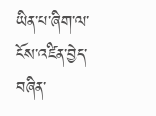ཡིན་པ་ཞིག་ལ་ངོས་འཛིན་བྱེད་བཞིན་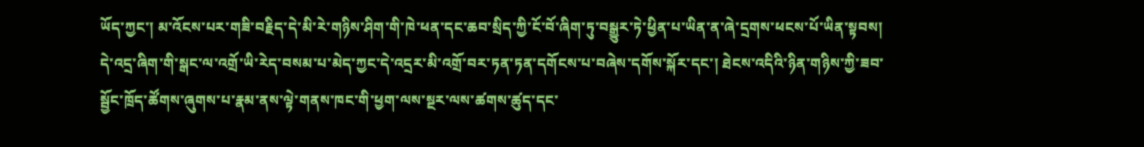ཡོད་ཀྱང་། མ་འོངས་པར་གཟི་བརྗིད་དེ་མི་རེ་གཉིས་ཤིག་གི་ཁེ་ཕན་དང་ཆབ་སྲིད་ཀྱི་ངོ་བོ་ཞིག་ཏུ་བསྒྱུར་ཏེ་ཕྱིན་པ་ཡིན་ན་ཞེ་དྲགས་ཕངས་པོ་ཡིན་སྟབས། དེ་འདྲ་ཞིག་གི་སྒང་ལ་འགྲོ་ཡི་རེད་བསམ་པ་མེད་ཀྱང་དེ་འདྲར་མི་འགྲོ་བར་ཏན་ཏན་དགོངས་པ་བཞེས་དགོས་སྐོར་དང་། ཐེངས་འདིའི་ཉིན་གཉིས་ཀྱི་ཟབ་སྦྱོང་ཁྲོད་ཚོགས་ཞུགས་པ་རྣམ་ནས་ལྟེ་གནས་ཁང་གི་ཕྱག་ལས་སྔར་ལས་ཚགས་ཚུད་དང་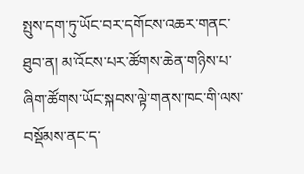སྤུས་དག་ཏུ་ཡོང་བར་དགོངས་འཆར་གནང་ཐུབ་ན། མ་འོངས་པར་ཚོགས་ཆེན་གཉིས་པ་ཞིག་ཚོགས་ཡོང་སྐབས་ལྟེ་གནས་ཁང་གི་ལས་བསྡོམས་ནང་ད་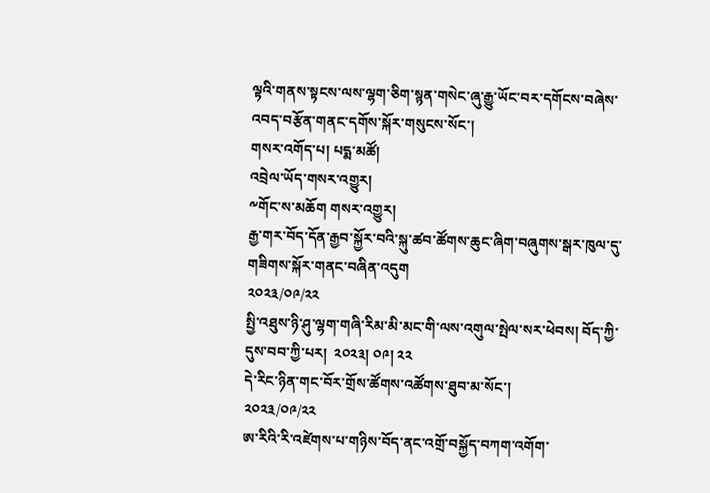ལྟའི་གནས་སྟངས་ལས་ལྷག་ཅིག་སྙན་གསེང་ཞུ་རྒྱུ་ཡོང་བར་དགོངས་བཞེས་འབད་བརྩོན་གནང་དགོས་སྐོར་གསུངས་སོང་།
གསར་འགོད་པ། པདྨ་མཚོ།
འབྲེལ་ཡོད་གསར་འགྱུར།
༸གོང་ས་མཆོག གསར་འགྱུར།
རྒྱ་གར་བོད་དོན་རྒྱབ་སྐྱོར་བའི་སྐུ་ཚབ་ཚོགས་ཆུང་ཞིག་བཞུགས་སྒར་ཁུལ་དུ་གཟིགས་སྐོར་གནང་བཞིན་འདུག
༢༠༢༣/༠༩/༢༢
སྤྱི་འཐུས་ཉི་ཤུ་ལྷག་གཞི་རིམ་མི་མང་གི་ལས་འགུལ་སྤེལ་སར་ཕེབས། བོད་ཀྱི་དུས་བབ་ཀྱི་པར།  ༢༠༢༣། ༠༩། ༢༢
དེ་རིང་ཉིན་གང་བོར་གྲོས་ཚོགས་འཚོགས་ཐུབ་མ་སོང་།
༢༠༢༣/༠༩/༢༢
ཨ་རིའི་རི་འཛེགས་པ་གཉིས་བོད་ནང་འགྲོ་བསྐྱོད་བཀག་འགོག་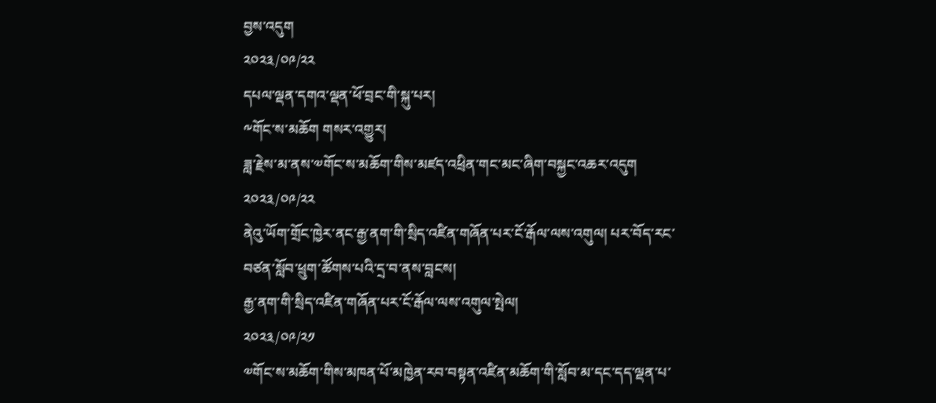བྱས་འདུག
༢༠༢༣/༠༩/༢༢
དཔལ་ལྡན་དགའ་ལྡན་ཕོ་བྲང་གི་སྐུ་པར།
༸གོང་ས་མཆོག གསར་འགྱུར།
ཟླ་རྗེས་མ་ནས་༧གོང་ས་མཆོག་གིས་མཛད་འཕྲིན་གང་མང་ཞིག་བསྐྱང་འཆར་འདུག
༢༠༢༣/༠༩/༢༢
ནེའུ་ཡོག་གྲོང་ཁྱེར་ནང་རྒྱ་ནག་གི་སྲིད་འཛིན་གཞོན་པར་ངོ་རྒོལ་ལས་འགུལ། པར་བོད་རང་བཙན་སློབ་ཕྲུག་ཚོགས་པའི་དྲ་བ་ནས་བླངས།
རྒྱ་ནག་གི་སྲིད་འཛིན་གཞོན་པར་ངོ་རྒོལ་ལས་འགུལ་སྤེལ།
༢༠༢༣/༠༩/༢༡
༧གོང་ས་མཆོག་གིས་མཁན་པོ་མཁྱེན་རབ་བསྟན་འཛིན་མཆོག་གི་སློབ་མ་དང་དད་ལྡན་པ་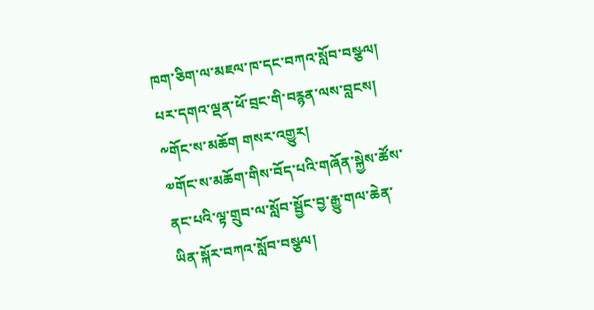ཁག་ཅིག་ལ་མཇལ་ཁ་དང་བཀའ་སློབ་བསྩལ། པར་དགའ་ལྡན་ཕོ་བྲང་གི་བརྙན་ལས་བླངས།
༸གོང་ས་མཆོག གསར་འགྱུར།
༧གོང་ས་མཆོག་གིས་བོད་པའི་གཞོན་སྐྱེས་ཚོས་ནང་པའི་ལྟ་གྲུབ་ལ་སློབ་སྦྱོང་བྱ་རྒྱུ་གལ་ཆེན་ཡིན་སྐོར་བཀའ་སློབ་བསྩལ།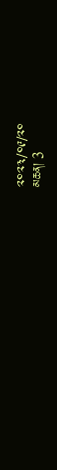༢༠༢༣/༠༩/༢༠
མཆན། 3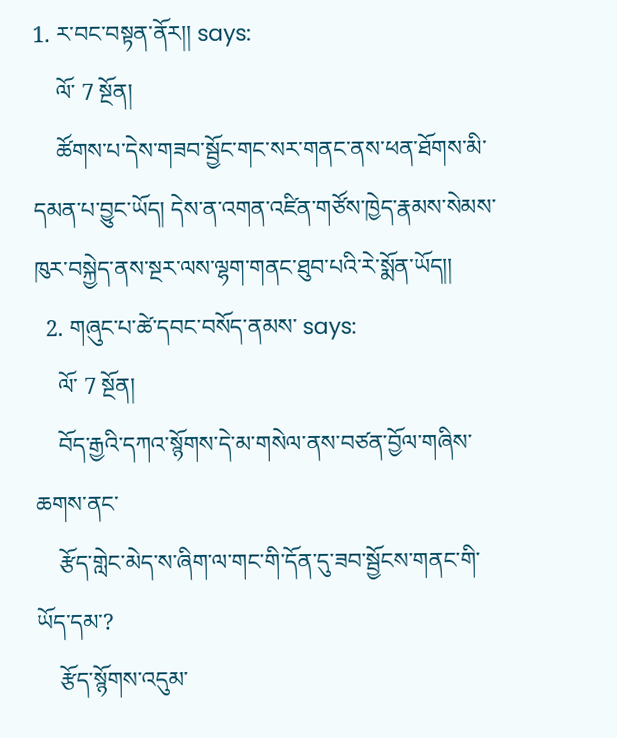1. ར་བང་བསྟན་ནོར།། says:
    ལོ་ 7 སྔོན།
    ཚོགས་པ་དེས་གཟབ་སྦྱོང་གང་སར་གནང་ནས་ཕན་ཐོགས་མི་དམན་པ་བྱུང་ཡོད། དེས་ན་འགན་འཛིན་གཙོས་ཁྱེད་རྣམས་སེམས་ཁུར་བསྐྱེད་ནས་སྔར་ལས་ལྷག་གནང་ཐུབ་པའི་རེ་སྨོན་ཡོད།།
  2. གཞུང་པ་ཚེ་དབང་བསོད་ནམས་ says:
    ལོ་ 7 སྔོན།
    བོད་རྒྱའི་དཀའ་སྙོགས་དེ་མ་གསེལ་ནས་བཙན་བྱོལ་གཞིས་ཆགས་ནང་
    རྩོད་གླེང་མེད་ས་ཞིག་ལ་གང་གི་དོན་དུ་ཟབ་སྦྱོངས་གནང་གི་ཡོད་དམ་?
    རྩོད་སྙོགས་འདུམ་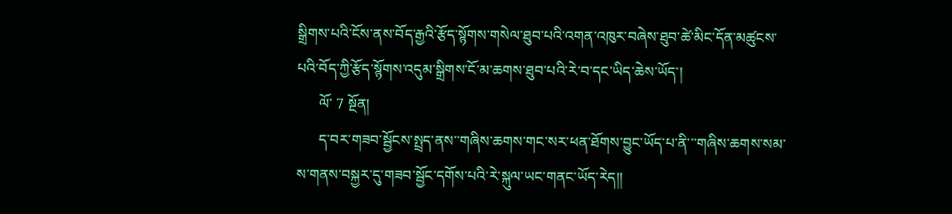སྒྲིགས་པའི་ངོས་ནས་བོད་རྒྱའི་རྩོད་སྙོགས་གསེལ་ཐུབ་པའི་འགན་འཁུར་བཞེས་ཐུབ་ཚེ་མིང་དོན་མཚུངས་པའི་བོད་ཀྱི་རྩོད་སྙོགས་འདུམ་སྒྲིགས་ངོ་མ་ཆགས་ཐུབ་པའི་རེ་བ་དང་ཡིད་ཆེས་ཡོད་།
      ལོ་ 7 སྔོན།
      ད་བར་གཟབ་སྦྱོངས་སྤྲད་ནས་་གཞིས་ཆགས་གང་སར་ཕན་ཐོགས་བྱུང་ཡོད་པ་ནི་་་གཞིས་ཆགས་སམ་ས་གནས་བསྐྱར་དུ་གཟབ་སྦྱོང་དགོས་པའི་རེ་སྐུལ་ཡང་གནང་ཡོད་རེད།།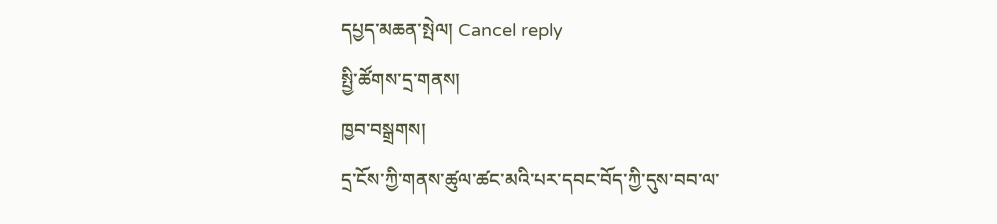དཔྱད་མཆན་སྤེལ། Cancel reply
སྤྱི་ཚོགས་དྲ་གནས།
ཁྱབ་བསྒྲགས།
དྲ་ངོས་ཀྱི་གནས་ཚུལ་ཚང་མའི་པར་དབང་བོད་ཀྱི་དུས་བབ་ལ་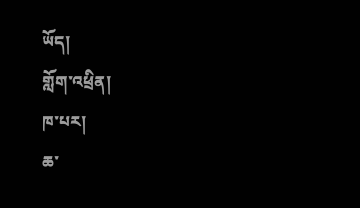ཡོད།
གློག་འཕྲིན།
ཁ་པར།
ཆ་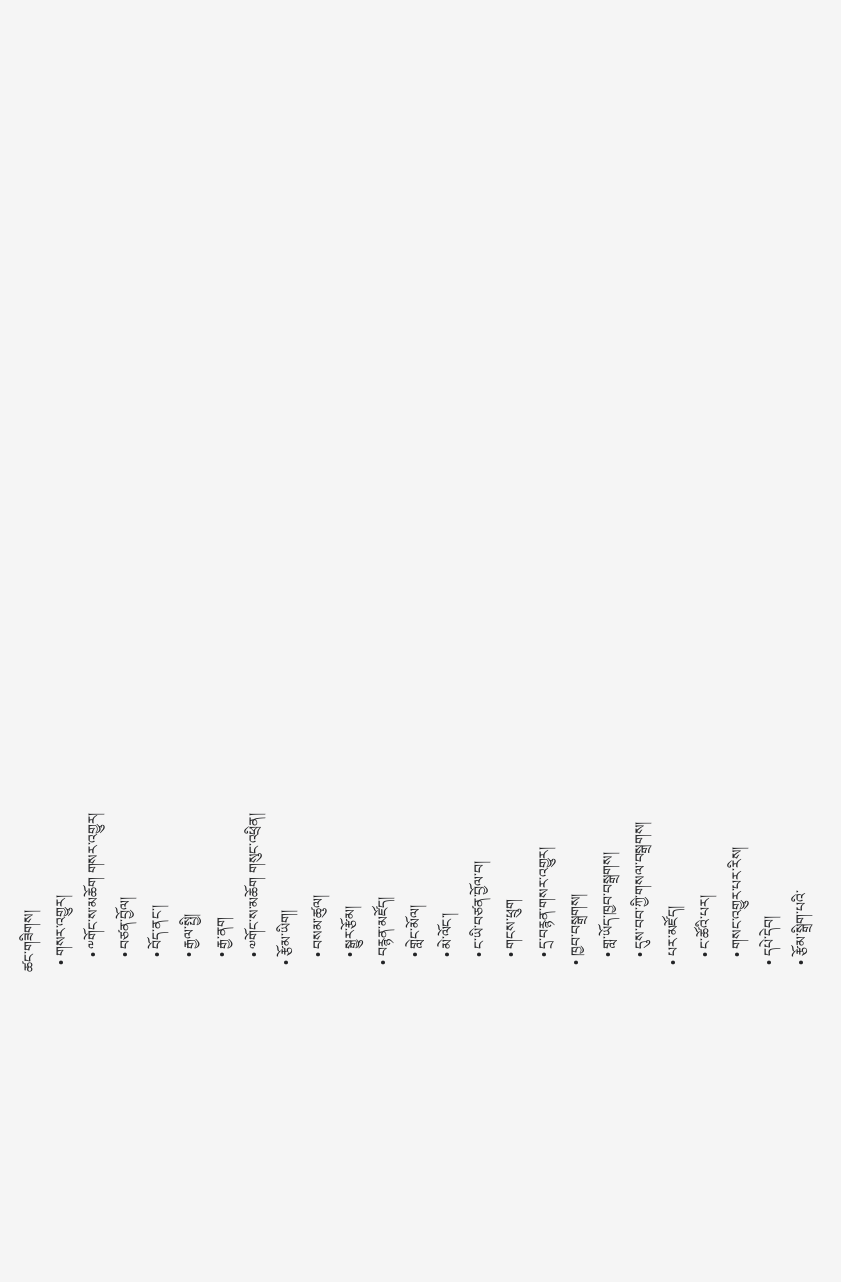ཚང་གཟིགས།
  • གསར་འགྱུར།
    • ༸གོང་ས་མཆོག གསར་འགྱུར།
    • བཙན་བྱོལ།
    • བོད་ནང་།
    • རྒྱལ་སྤྱི།
    • རྒྱ་ནག
    • ༧གོང་ས་མཆོག གསུང་འཕྲིན།
  • རྩོམ་ཡིག།
    • བསམ་ཚུལ།
    • སྒྱུར་རྩོམ།
  • བརྙན་མཛོད།
    • གླེང་མོལ།
    • མེ་ལོང་།
    • ང་ཡི་བཙན་བྱོལ་བ།
    • གངས་ཕྲུག
    • དྲ་བརྙན་གསར་འགྱུར།
  • ཁྱབ་བསྒྲགས།
    • གླ་ཡོད་ཁྱབ་བསྒྲགས།
    • དུས་བབ་ཀྱི་གསལ་བསྒྲགས།
  • པར་མཛོད།
    • ང་ཚོའི་པར།
    • གསང་འགྱུར་པར་རིས།
  • དཔེ་དེབ།
  • རྩོམ་སྒྲིག་པའི་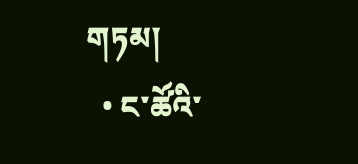གཏམ།
  • ང་ཚོའི་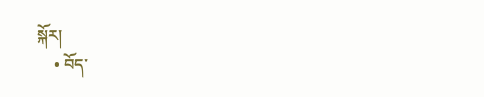སྐོར།
    • བོད་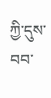ཀྱི་དུས་བབ་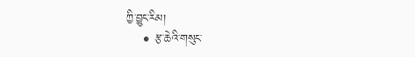ཀྱི་བྱུང་རིམ།
    • རྩ་ཆེའི་གསུང་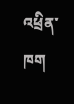འཕྲིན་ཁག